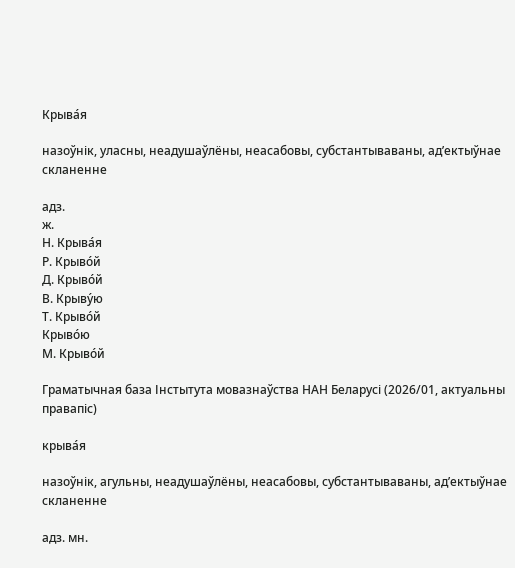Крыва́я

назоўнік, уласны, неадушаўлёны, неасабовы, субстантываваны, ад’ектыўнае скланенне

адз.
ж.
Н. Крыва́я
Р. Крыво́й
Д. Крыво́й
В. Крыву́ю
Т. Крыво́й
Крыво́ю
М. Крыво́й

Граматычная база Інстытута мовазнаўства НАН Беларусі (2026/01, актуальны правапіс)

крыва́я

назоўнік, агульны, неадушаўлёны, неасабовы, субстантываваны, ад’ектыўнае скланенне

адз. мн.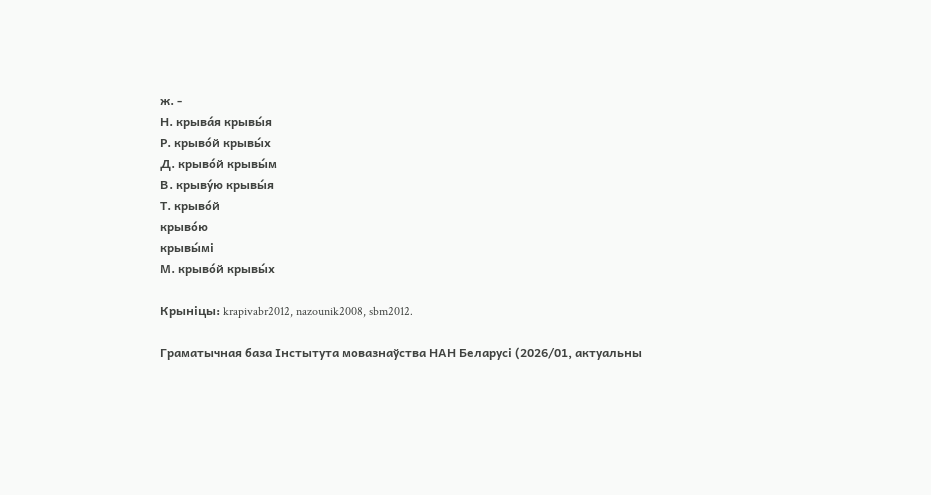ж. -
Н. крыва́я крывы́я
Р. крыво́й крывы́х
Д. крыво́й крывы́м
В. крыву́ю крывы́я
Т. крыво́й
крыво́ю
крывы́мі
М. крыво́й крывы́х

Крыніцы: krapivabr2012, nazounik2008, sbm2012.

Граматычная база Інстытута мовазнаўства НАН Беларусі (2026/01, актуальны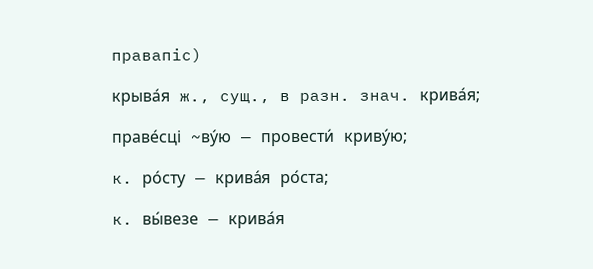правапіс)

крыва́я ж., сущ., в разн. знач. крива́я;

праве́сці ~ву́ю — провести́ криву́ю;

к. ро́сту — крива́я ро́ста;

к. вы́везе — крива́я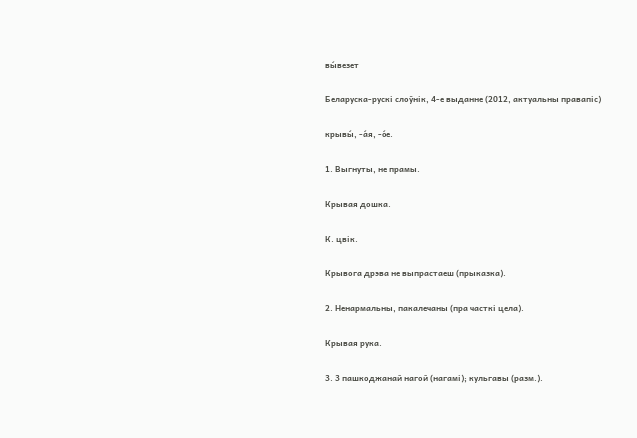вы́везет

Беларуска-рускі слоўнік, 4-е выданне (2012, актуальны правапіс)

крывы́, -а́я, -о́е.

1. Выгнуты, не прамы.

Крывая дошка.

К. цвік.

Крывога дрэва не выпрастаеш (прыказка).

2. Ненармальны, пакалечаны (пра часткі цела).

Крывая рука.

3. 3 пашкоджанай нагой (нагамі); кульгавы (разм.).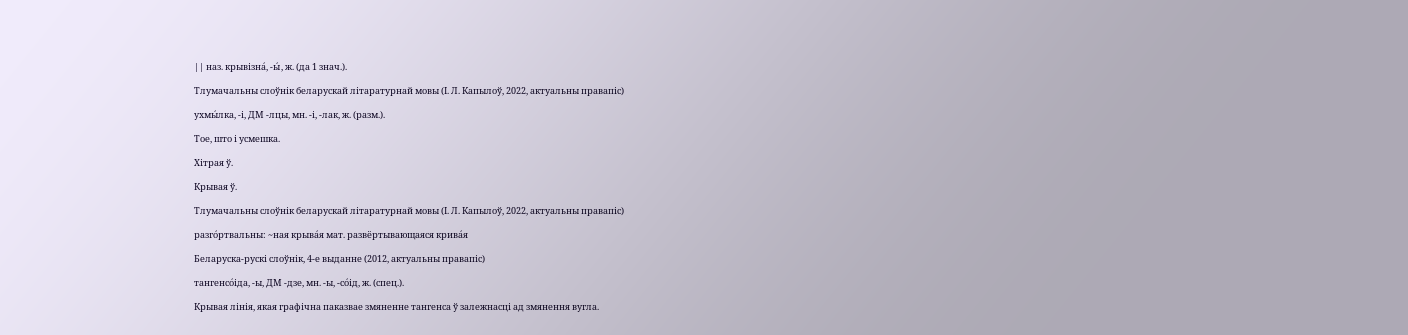|| наз. крывізна́, -ы́, ж. (да 1 знач.).

Тлумачальны слоўнік беларускай літаратурнай мовы (І. Л. Капылоў, 2022, актуальны правапіс)

ухмы́лка, -і, ДМ -лцы, мн. -і, -лак, ж. (разм.).

Тое, што і усмешка.

Хітрая ў.

Крывая ў.

Тлумачальны слоўнік беларускай літаратурнай мовы (І. Л. Капылоў, 2022, актуальны правапіс)

разго́ртвальны: ~ная крыва́я мат. развёртывающаяся крива́я

Беларуска-рускі слоўнік, 4-е выданне (2012, актуальны правапіс)

тангенсо́іда, -ы, ДМ -дзе, мн. -ы, -со́ід, ж. (спец.).

Крывая лінія, якая графічна паказвае змяненне тангенса ў залежнасці ад змянення вугла.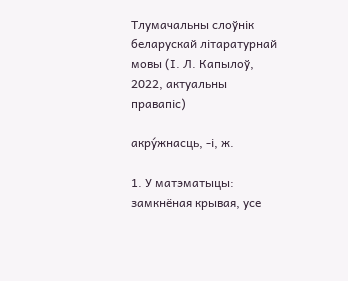Тлумачальны слоўнік беларускай літаратурнай мовы (І. Л. Капылоў, 2022, актуальны правапіс)

акру́жнасць, -і, ж.

1. У матэматыцы: замкнёная крывая, усе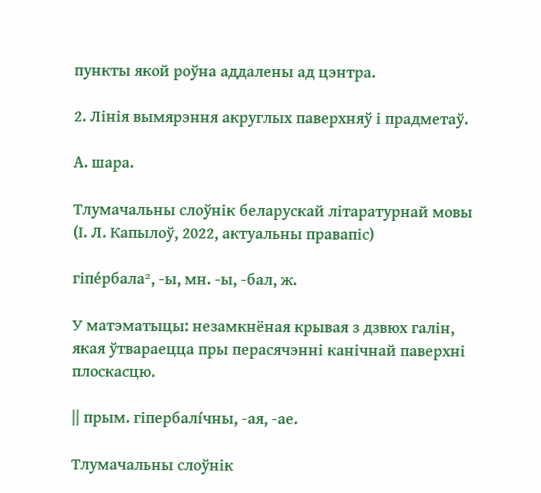пункты якой роўна аддалены ад цэнтра.

2. Лінія вымярэння акруглых паверхняў і прадметаў.

А. шара.

Тлумачальны слоўнік беларускай літаратурнай мовы (І. Л. Капылоў, 2022, актуальны правапіс)

гіпе́рбала², -ы, мн. -ы, -бал, ж.

У матэматыцы: незамкнёная крывая з дзвюх галін, якая ўтвараецца пры перасячэнні канічнай паверхні плоскасцю.

|| прым. гіпербалі́чны, -ая, -ае.

Тлумачальны слоўнік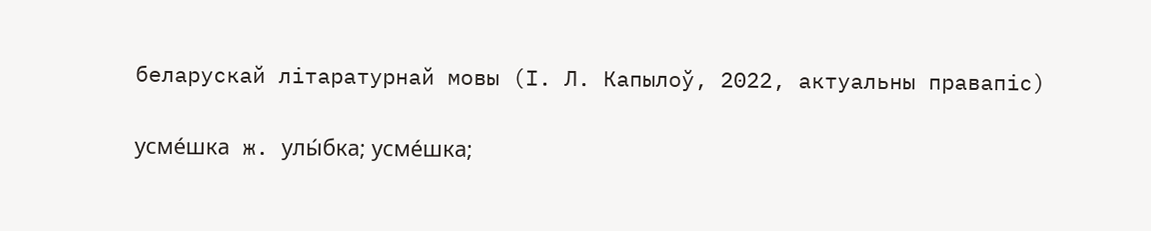беларускай літаратурнай мовы (І. Л. Капылоў, 2022, актуальны правапіс)

усме́шка ж. улы́бка; усме́шка;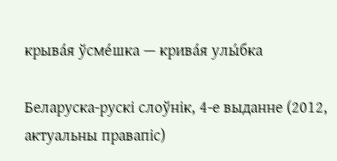крыва́я ўсме́шка — крива́я улы́бка

Беларуска-рускі слоўнік, 4-е выданне (2012, актуальны правапіс)